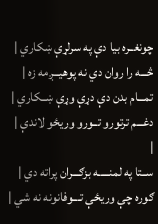چونغــره بیا دې په سرلړې ښکاري |
څـــه را روان دي نه پوهیـــږمه زه |
تمـــام بدن دې دړې وړې ښــکاري |
دغـــم ترتورو تــورو وریځو لاندې |
|
ســتا په لمنـــــه بزګـــران پراته دي |
ګوره چې وریځې تـــوفانونه نه شي |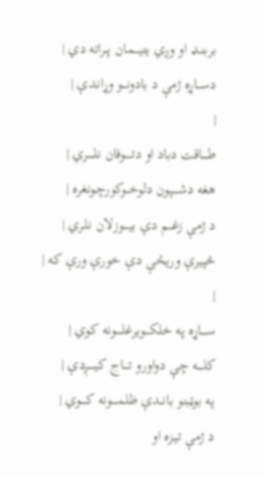بربنــډ او وږي یتیــــمان پــراته دي |
دســـاړه ژمې د بادونـــو وړانـدې |
|
طــــاقت دباد او دتـــــوفان نلـــــري |
هغه دشــــپون دلوخـــوکورچـونغره |
د ژمې زغـــم دې بیــــوزلان نلـري |
څپیرې وریځې دې خورې ورې که |
|
ســــاړه په خلکـــویرغلـــــونه کوي |
کلــــه چې دواورو تـــاج کیـــــږدې |
په بوټبنو بانــدې ظلمـــــونه کــــوي |
د ژمې تیـزه او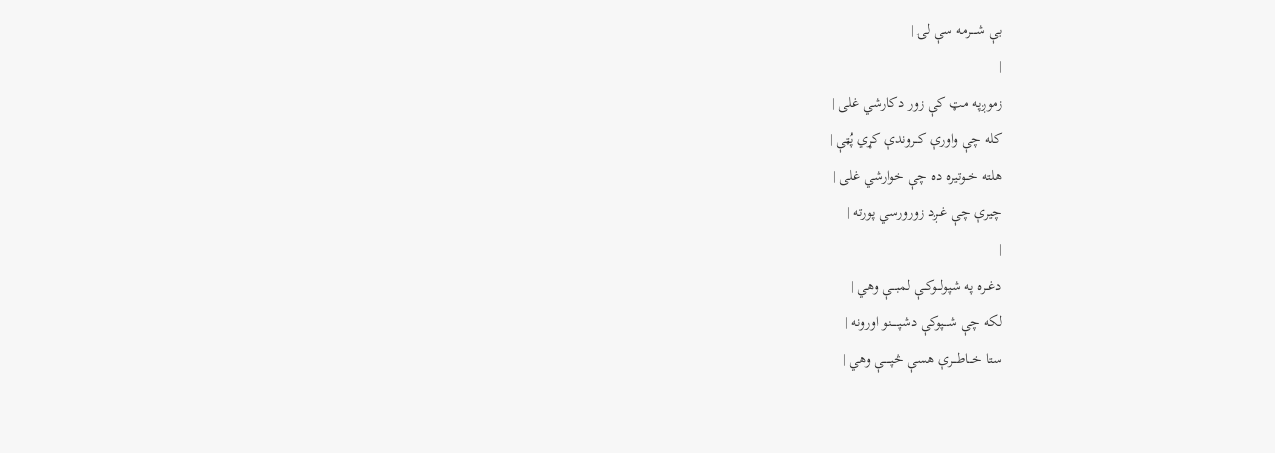بې شــــرمه سې لۍ |
|
زموږپه مټ کې زور دکارشي غلی |
کله چې واورې کــروندې کړي پُټې |
هلته خــوتیره ده چې خوارشي غلی |
چیرې چې غــږد زورورسي پورته |
|
دغــره په شپولـــوکــې لمبـــې وهي |
لکه چې شـــپوکې دشپـــــنو اورونه |
ستا خـــاطـــرې هسې څپـــــې وهي |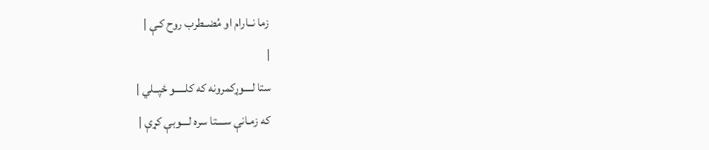زما نــارام او مُضــطرب روح کـې |
|
ستا لــــوړکمرونه که کلـــــو ځپــلي |
که زمـانې ســــتا سره لــــوبې کړې |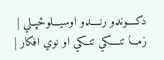دکــــونډو رنــــډو اوسیـــلوځپــلي |
زمـــا تنــــکي تنــکي او نوي افکار |